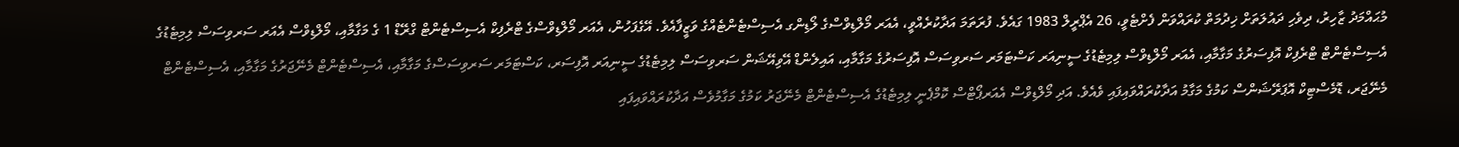މުޙައްމަދު ޒާހިރު، ދިވެހި ދައުލަތަށް ޚިދުމަތް ކުރައްވަން ފެށްޓެވީ، 26 އެޕްރީލް 1983 ގައެވެ. ފުރަތަމަ އަދާކުރެއްވީ، އެއަރ މޯލްޑިވްސްގެ ލޯޑިންގ އެސިސްޓެންޓެއްގެ ވަޒީފާއެވެ. އޭގެފަހުން، އެއަރ މޯލްޑިވްސްގެ ޓްރެފިކް އެސިސްޓެންޓް ގްރޭޑް 1 ގެ މަގާމާއި، މޯލްޑިވްސް އެއަރ ސަރވިސަސް ލިމިޓެޑުގެ އެސިސްޓެންޓް ޓްރެފިކް އޮފިސަރުގެ މަގާމާއި، އެއަރ މޯލްޑިވްސް ލިމިޓެޑުގެ ސީނިއަރ ކަސްޓަމަރ ސަރވިސަސް އޮފިސަރުގެ މަގާމާއި، އައިލެންޑް އޭވިއޭޝަން ސަރވިސަސް ލިމިޓެޑުގެ ސީނިއަރ އޮފިސަރ، ކަސްޓަމަރ ސަރވިސަސްގެ މަގާމާއި، އެސިސްޓެންޓް މެނޭޖަރުގެ މަގާމާއި، އެސިސްޓެންޓް މެނޭޖަރ، ޑޮމެސްޓިކް އޮޕަރޭޝަންސް ކަމުގެ މަގާމު އަދާކުރައްވައިފައި ވެއެވެ. އަދި މޯލްޑިވްސް އެއަރޕޯޓްސް ކޮމްޕެނީ ލިމިޓެޑުގެ އެސިސްޓެންޓް މެނޭޖަރު ކަމުގެ މަގާމުވެސް އަދާކުރައްވައިފައި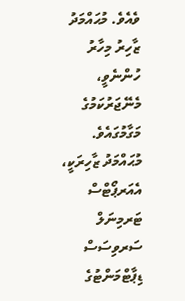ވެއެވެ. މުޙައްމަދު ޒާހިރު މިހާރު ހުންނެވީ، މެނޭޖަރުކަމުގެ މަގާމުގައެވެ.
މުޙައްމަދު ޒާހިރަކީ، އެއަރޕޯޓްސް ޓަރމިނަލް ސަރވިސަސް ޑިޕާޓްމަންޓުގެ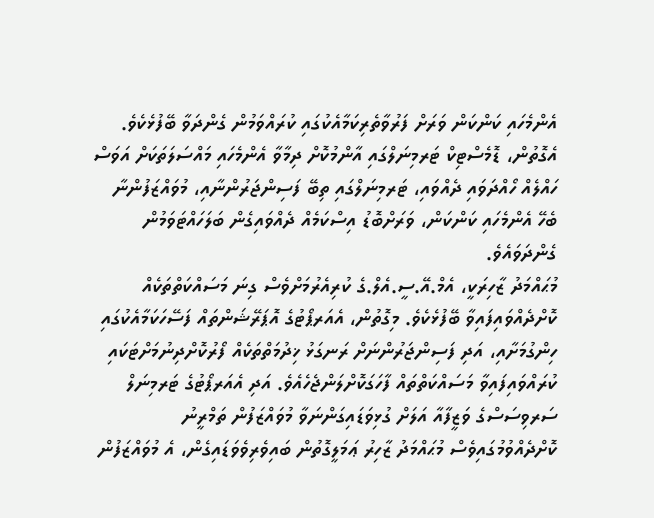އެންމެހައި ކަންކަން ވަރަށް ފަރުވާތެރިކަމާއެކުގައި ކުރައްވަމުން ގެންދަވާ ބޭފުޅެކެވެ. އެގޮތުން، ޑޮމެސްޓިކް ޓަރމިނަލްގައި އާންމުކޮށް ދިމާވާ އެންމެހައި މައްސަލަތަކަށް އަވަސް ހައްލެއް ހޯއްދަވައި ދެއްވައި، ޓަރމިނަލްގައި ތިބޭ ފަސިންޖަރުންނާއި، މުވައްޒަފުންނާ ބެހޭ އެންމެހައި ކަންކަން، ވަރަށްބޮޑު އިސްކަމެއް ދެއްވައިގެން ބަލަހައްޓަވަމުން ގެންދަވައެވެ.
މުޙައްމަދު ޒާހިރަކީ، އެމް.އޭ.ސީ.އެލް.ގެ ކުރިއެރުމަށްވެސް ގިނަ މަސައްކަތްތަކެއް ކޮށްދެއްވައިފައިވާ ބޭފުޅެކެވެ. މިގޮތުން، އެއަރޕޯޓުގެ އޮޕަރޭޝަންތައް ފަސޭހަކަމާއެކުގައި ހިންގުމަށާއި، އަދި ފަސިންޖަރުންނަށް ރަނގަޅު ޚިދުމަތްތަކެއް ފޯރުކޮށްދިނުމަށްޓަކައި ކުރައްވައިފައިވާ މަސައްކަތްތައް ފާހަގަކޮށްލަންޖެހެއެވެ. އަދި އެއަރޕޯޓުގެ ޓަރމިނަލް ސަރވިސަސްގެ ވަޒީފާއާ އަލަށް ގުޅިވަޑައިގަންނަވާ މުވައްޒަފުން ތަމްރީނު ކޮށްދެއްވުމުގައިވެސް މުޙައްމަދު ޒާހިރު ޢަމަލީގޮތުން ބައިވެރިވެވަޑައިގެން، އެ މުވައްޒަފުން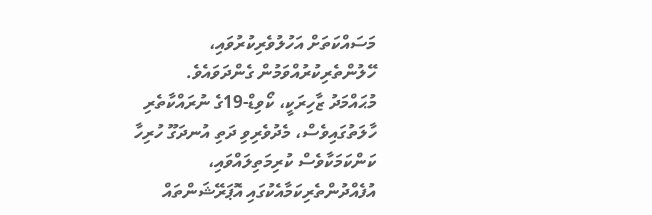މަސައްކަތަށް އަހުލުވެރިކުރުވައި، ހޭލުންތެރިކުރުއްވަމުން ގެންދަވައެވެ.
މުޙައްމަދު ޒާހިރަކީ، ކޯވިޑް-19ގެ ނުރައްކާތެރި ހާލަތުގައިވެސް، މެދުވެރިވި ދަތި އުނދަގޫ ހުރިހާ ކަންކަމަކާވެސް ކުރިމަތިލައްވައި، އުފެއްދުންތެރިކަމާއެކުގައި އޮޕަރޭޝަންތައް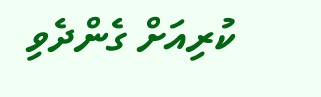ކުރިއަށް ގެންދެވި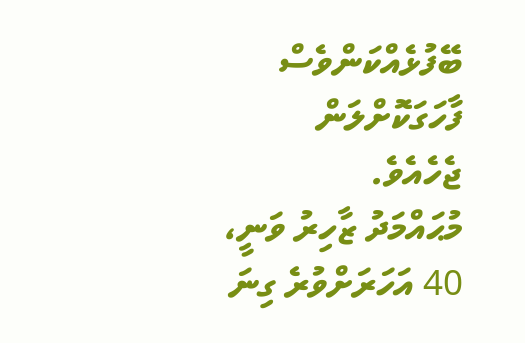ބޭފުޅެއްކަންވެސް ފާހަގަކޮށްލަން ޖެހެއެވެ.
މުޙައްމަދު ޒާހިރު ވަނީ، 40 އަހަރަށްވުރެ ގިނަ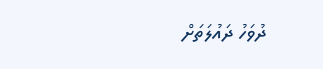ދުވަހު ދައުލަތަށް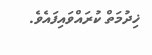ޚިދުމަތް ކުރައްވައިފައެވެ.